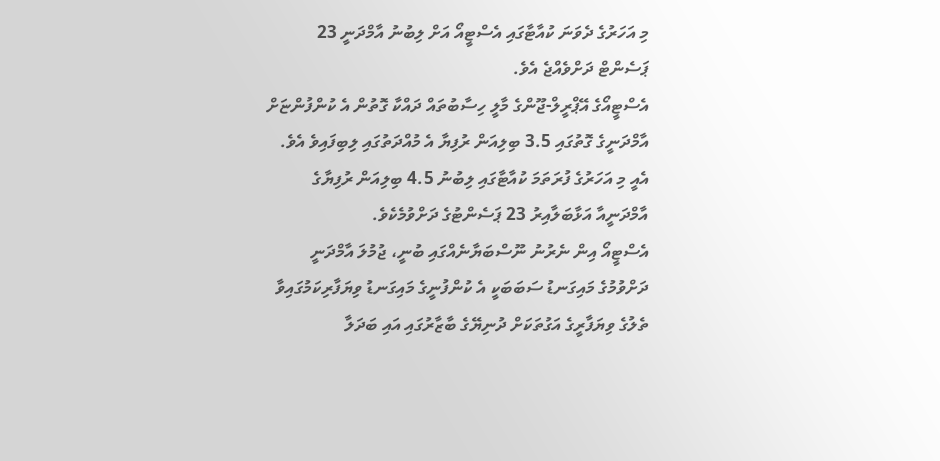މި އަހަރުގެ ދެވަނަ ކުއާޓާގައި އެސްޓީއޯ އަށް ލިބުނު އާމްދަނީ 23 ޕަސެންޓް ދަށްވެއްޖެ އެވެ.
އެސްޓީއޯގެ އޭޕްރީލް-ޖޫންގެ މާލީ ހިސާބުތައް ދައްކާ ގޮތުން އެ ކުންފުންޏަށް އާމްދަނީގެ ގޮތުގައި 3.5 ބިލިއަން ރުފިޔާ އެ މުއްދަތުގައި ލިބިފައިވެ އެވެ. އެއީ މި އަހަރުގެ ފުރަތަމަ ކުއާޓާގައި ލިބުނު 4.5 ބިލިއަން ރުފިޔާގެ އާމްދަނީއާ އަޅާބަލާއިރު 23 ޕަސެންޓުގެ ދަށްވުމެކެވެ.
އެސްޓީއޯ އިން ނެރުނު ނޫސްބަޔާނެއްގައި ބުނީ، ޖުމުލަ އާމްދަނީ ދަށްވުމުގެ މައިގަނޑު ސަބަބަކީ އެ ކުންފުނީގެ މައިގަނޑު ވިޔަފާރިކަމުގައިވާ ތެލުގެ ވިޔަފާރީގެ އަގުތަކަށް ދުނިޔޭގެ ބާޒާރުގައި އައި ބަދަލާ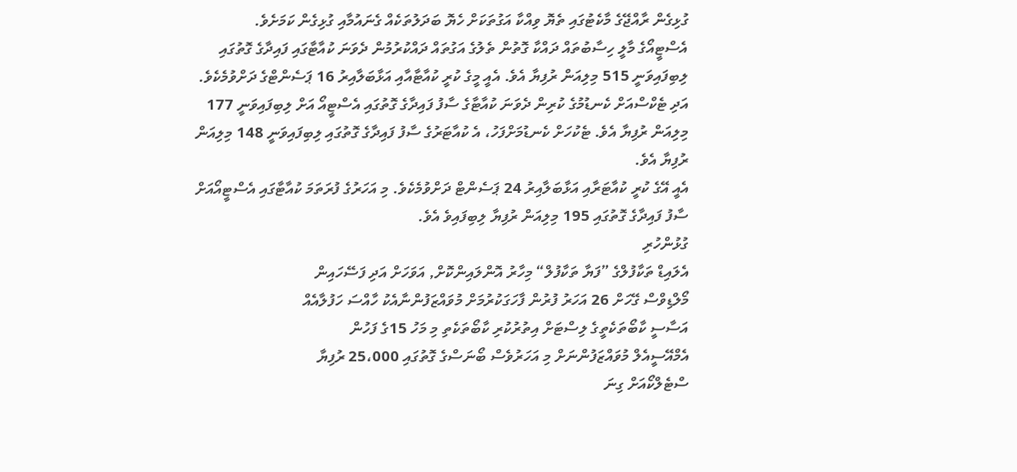ގުޅިގެން ރާއްޖޭގެ މާކެޓުގައި ތެޔޮ ވިއްކާ އަގުތަކަށް ހެޔޮ ބަދަލުތަކެއް ގެނައުމާއި ގުޅިގެން ކަމަށެވެ.
އެސްޓީއޯގެ މާލީ ހިސާބުތައް ދައްކާ ގޮތުން ތެލުގެ އަގުތައް ދައްކުރުމުން ދެވަނަ ކުއާޓާގައި ފައިދާގެ ގޮތުގައި ލިބިފައިވަނީ 515 މިލިއަން ރުފިޔާ އެވެ. އެއީ މީގެ ކުރީ ކުއާޓާއާއި އަޅާބަލާއިރު 16 ޕަސެންޓްގެ ދަށްވުމެކެވެ.
އަދި ޓެކްސްއަށް ކެނޑުމުގެ ކުރިން ދެވަނަ ކުއާޓާގެ ސާފު ފައިދާގެ ގޮތުގައި އެސްޓީއޯ އަށް ލިބިފައިވަނީ 177 މިލިއަން ރުފިޔާ އެވެ. ޓެކުހަށް ކެނޑުމަށްފަހު، އެ ކުއާޓަރުގެ ސާފު ފައިދާގެ ގޮތުގައި ލިބިފައިވަނީ 148 މިލިއަން ރުފިޔާ އެވެ.
އެއީ އޭގެ ކުރީ ކުއާޓަރާއި އަޅާބަލާއިރު 24 ޕަސެންޓް ދަށްވުމެކެވެ. މި އަހަރުގެ ފުރަތަމަ ކުއާޓާގައި އެސްޓީއޯއަށް ސާފު ފައިދާގެ ގޮތުގައި 195 މިލިއަން ރުފިޔާ ލިބިފައިވެ އެވެ.
ގުޅުންހުރި
އެލައިޑް ތަކާފުލްގެ ”ފަޔާ ތަކާފުލް“ މިހާރު އޮންލައިންކޮށް, އަވަހަށް އަދި ފަސޭހައިން
މޯލްޑިވްސް ގޭހަށް 26 އަހަރު ފުރުން ފާހަގަކުރުމަށް މުވައްޒަފުންނާއެކު ހާއްސަ ހަފުލާއެއް
އަސާސީ ކާބޯތަކެތީގެ ލިސްޓަށް އިތުރުކުރި ކާބޯތަކެތި މި މަހު 15ގެ ފަހުން
އެމްއޭސީއެލް މުވައްޒަފުންނަށް މި އަހަރުވެސް ބޯނަސްގެ ގޮތުގައި 25،000 ރުފިޔާ
ސްޓެލްކޯއަށް ގިނަ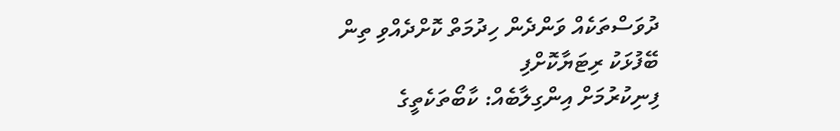ދުވަސްތަކެއް ވަންދެން ހިދުމަތް ކޮށްދެއްވި ތިން ބޭފުޅަކު ރިޓަޔާކޮށްފި
ފިނިކުރުމަށް އިންގިލާބެއް: ކާބޯތަކެތީގެ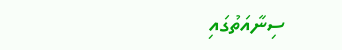ސިނާއަތުގައި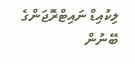ލިކުއިޑް ނައިޓްރޮޖަންގެ ބޭނުން